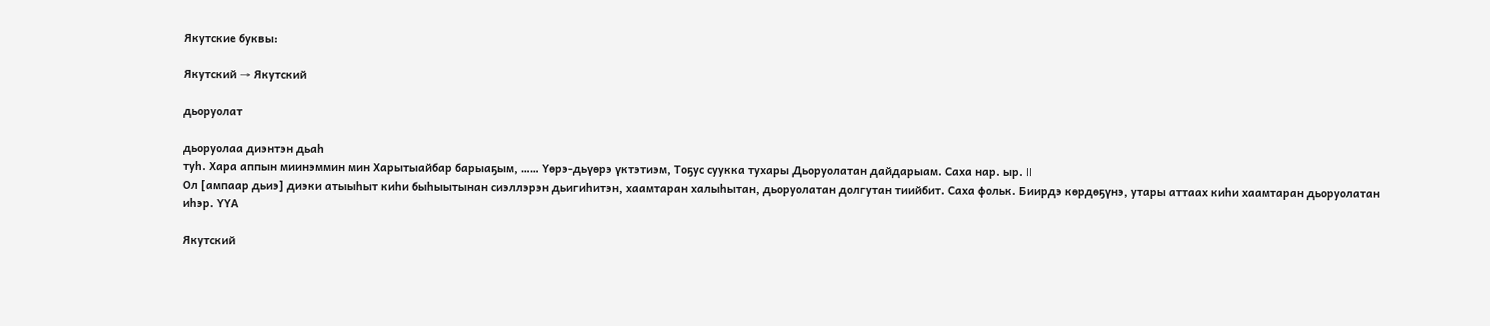Якутские буквы:

Якутский → Якутский

дьоруолат

дьоруолаа диэнтэн дьаһ
туһ. Хара аппын миинэммин мин Харытыайбар барыаҕым, …… Үөрэ-дьүөрэ үктэтиэм, Тоҕус суукка тухары Дьоруолатан дайдарыам. Саха нар. ыр. II
Ол [ампаар дьиэ] диэки атыыһыт киһи быһыытынан сиэллэрэн дьигиһитэн, хаамтаран халыһытан, дьоруолатан долгутан тиийбит. Саха фольк. Биирдэ көрдөҕүнэ, утары аттаах киһи хаамтаран дьоруолатан иһэр. ҮҮА

Якутский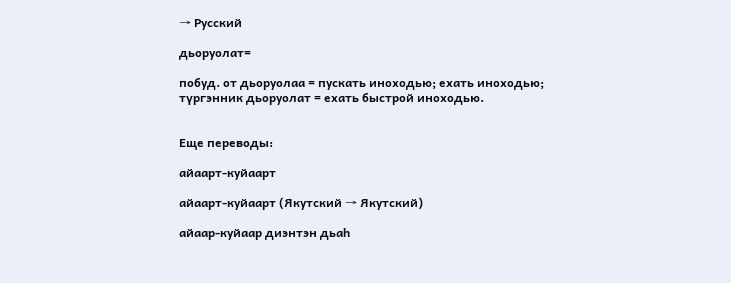→ Русский

дьоруолат=

побуд. от дьоруолаа = пускать иноходью; ехать иноходью; түргэнник дьоруолат = ехать быстрой иноходью.


Еще переводы:

айаарт-куйаарт

айаарт-куйаарт (Якутский → Якутский)

айаар-куйаар диэнтэн дьаһ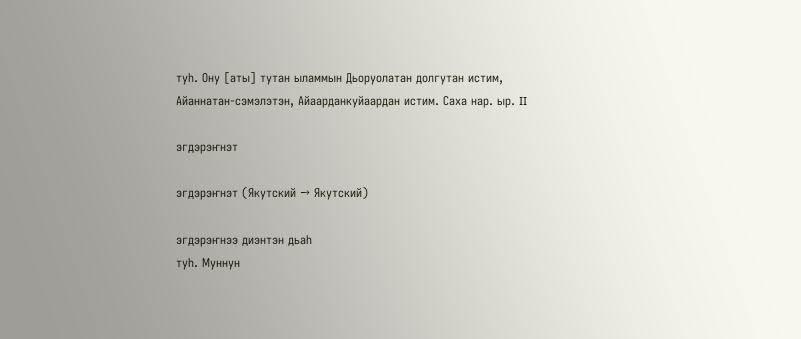туһ. Ону [аты] тутан ыламмын Дьоруолатан долгутан истим, Айаннатан-сэмэлэтэн, Айаарданкуйаардан истим. Саха нар. ыр. II

эгдэрэҥнэт

эгдэрэҥнэт (Якутский → Якутский)

эгдэрэҥнээ диэнтэн дьаһ
туһ. Муннун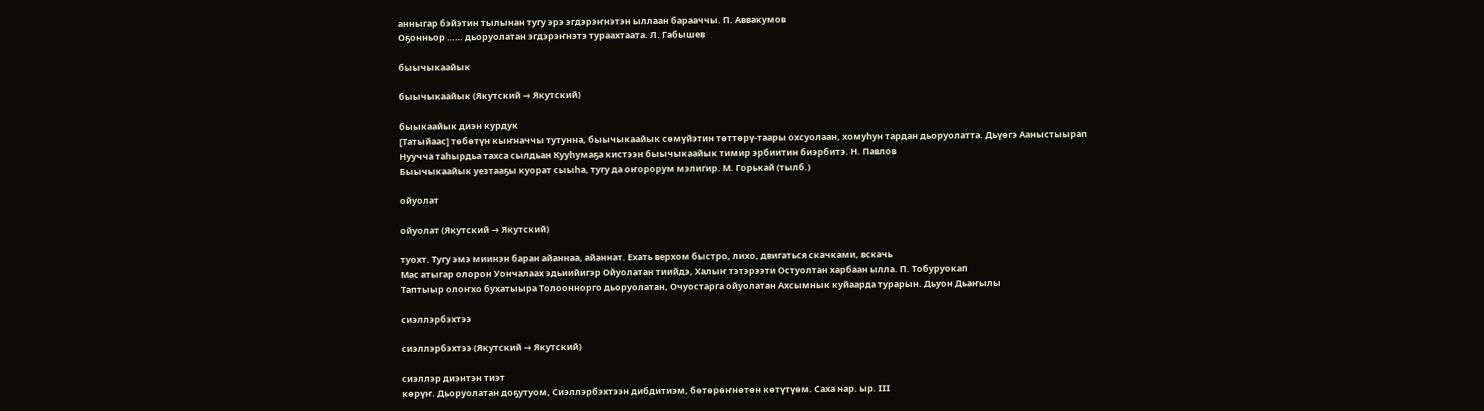анныгар бэйэтин тылынан тугу эрэ эгдэрэҥнэтэн ыллаан барааччы. П. Аввакумов
Оҕонньор …… дьоруолатан эгдэрэҥнэтэ тураахтаата. Л. Габышев

быычыкаайык

быычыкаайык (Якутский → Якутский)

быыкаайык диэн курдук
[Татыйаас] төбөтүн кыҥначчы тутунна, быычыкаайык сөмүйэтин төттөрү-таары охсуолаан, хомуһун тардан дьоруолатта. Дьүөгэ Ааныстыырап
Нуучча таһырдьа тахса сылдьан Кууһумаҕа кистээн быычыкаайык тимир эрбиитин биэрбитэ. Н. Павлов
Быычыкаайык уезтааҕы куорат сыыһа, тугу да оҥорорум мэлигир. М. Горькай (тылб.)

ойуолат

ойуолат (Якутский → Якутский)

туохт. Тугу эмэ миинэн баран айаннаа, айаннат. Ехать верхом быстро, лихо, двигаться скачками, вскачь
Мас атыгар олорон Уончалаах эдьиийигэр Ойуолатан тиийдэ, Халыҥ тэтэрээти Остуолтан харбаан ылла. П. Тобуруокап
Таптыыр олоҥхо бухатыыра Толооннорго дьоруолатан, Очуостарга ойуолатан Ахсымнык куйаарда турарын. Дьуон Дьаҥылы

сиэллэрбэхтээ

сиэллэрбэхтээ (Якутский → Якутский)

сиэллэр диэнтэн тиэт
көрүҥ. Дьоруолатан доҕутуом, Сиэллэрбэхтээн дибдитиэм, бөтөрөҥнөтөн көтүтүөм. Саха нар. ыр. III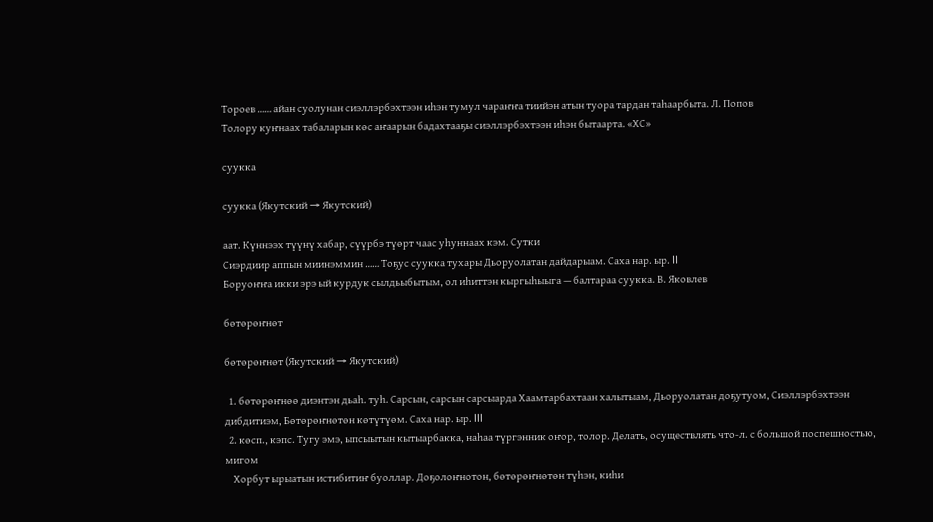Тороев …… айан суолунан сиэллэрбэхтээн иһэн тумул чараҥҥа тиийэн атын туора тардан таһаарбыта. Л. Попов
Толору куҥнаах табаларын көс аҥаарын бадахтааҕы сиэллэрбэхтээн иһэн бытаарта. «ХС»

суукка

суукка (Якутский → Якутский)

аат. Күннээх түүнү хабар, сүүрбэ түөрт чаас уһуннаах кэм. Сутки
Сиэрдиир аппын миинэммин …… Тоҕус суукка тухары Дьоруолатан дайдарыам. Саха нар. ыр. II
Боруоҥҥа икки эрэ ый курдук сылдьыбытым, ол иһиттэн кыргыһыыга — балтараа суукка. В. Яковлев

бөтөрөҥнөт

бөтөрөҥнөт (Якутский → Якутский)

  1. бөтөрөҥнөө диэнтэн дьаһ. туһ. Сарсын, сарсын сарсыарда Хаамтарбахтаан халытыам, Дьоруолатан доҕутуом, Сиэллэрбэхтээн дибдитиэм, Бөтөрөҥнөтөн көтүтүөм. Саха нар. ыр. III
  2. көсп., кэпс. Тугу эмэ, ыпсыытын кытыарбакка, наһаа түргэнник оҥор, толор. Делать, осуществлять что-л. с большой поспешностью, мигом
    Хорбут ырыатын истибитиҥ буоллар. Доҕолоҥнотон, бөтөрөҥнөтөн түһэн, киһи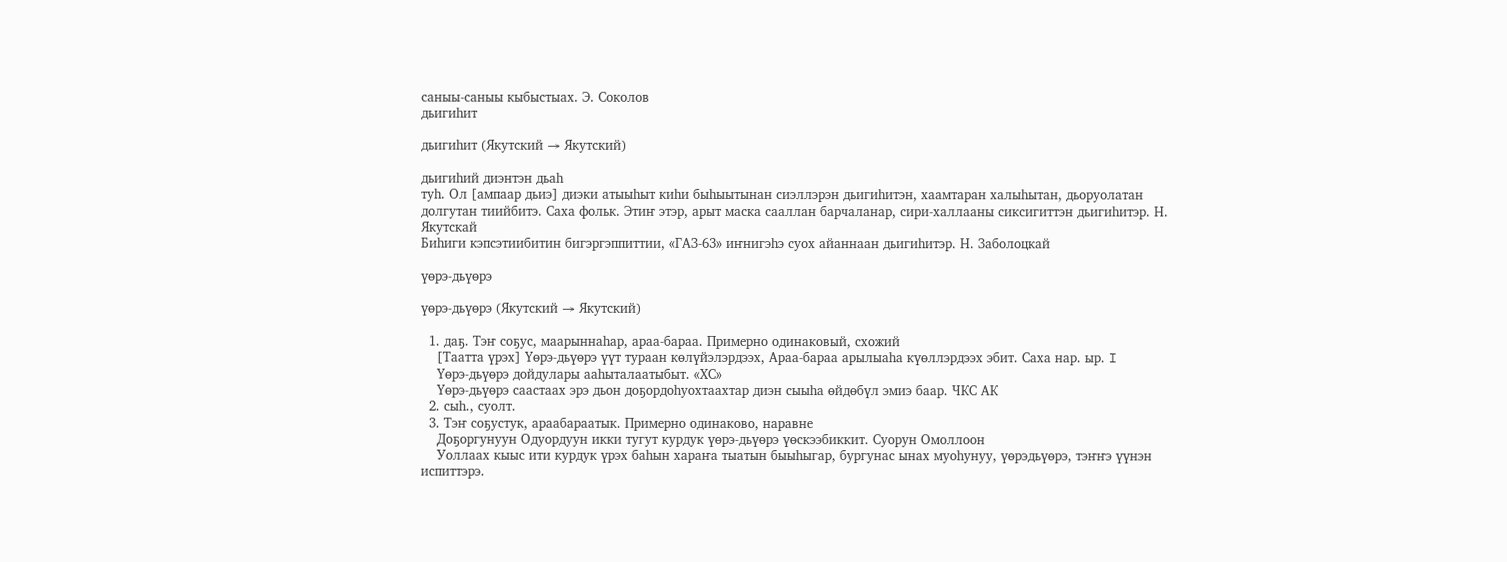саныы-саныы кыбыстыах. Э. Соколов
дьигиһит

дьигиһит (Якутский → Якутский)

дьигиһий диэнтэн дьаһ
туһ. Ол [ампаар дьиэ] диэки атыыһыт киһи быһыытынан сиэллэрэн дьигиһитэн, хаамтаран халыһытан, дьоруолатан долгутан тиийбитэ. Саха фольк. Этиҥ этэр, арыт маска сааллан барчаланар, сири-халлааны сиксигиттэн дьигиһитэр. Н. Якутскай
Биһиги кэпсэтиибитин бигэргэппиттии, «ГАЗ-63» иҥнигэһэ суох айаннаан дьигиһитэр. Н. Заболоцкай

үөрэ-дьүөрэ

үөрэ-дьүөрэ (Якутский → Якутский)

  1. даҕ. Тэҥ соҕус, маарыннаһар, араа-бараа. Примерно одинаковый, схожий
    [Таатта үрэх] Үөрэ-дьүөрэ үүт тураан көлүйэлэрдээх, Араа-бараа арылыаһа күөллэрдээх эбит. Саха нар. ыр. I
    Үөрэ-дьүөрэ дойдулары ааһыталаатыбыт. «ХС»
    Үөрэ-дьүөрэ саастаах эрэ дьон доҕордоһуохтаахтар диэн сыыһа өйдөбүл эмиэ баар. ЧКС АК
  2. сыһ., суолт.
  3. Тэҥ соҕустук, араабараатык. Примерно одинаково, наравне
    Доҕоргунуун Одуордуун икки тугут курдук үөрэ-дьүөрэ үөскээбиккит. Суорун Омоллоон
    Уоллаах кыыс ити курдук үрэх баһын хараҥа тыатын быыһыгар, бургунас ынах муоһунуу, үөрэдьүөрэ, тэҥҥэ үүнэн испиттэрэ.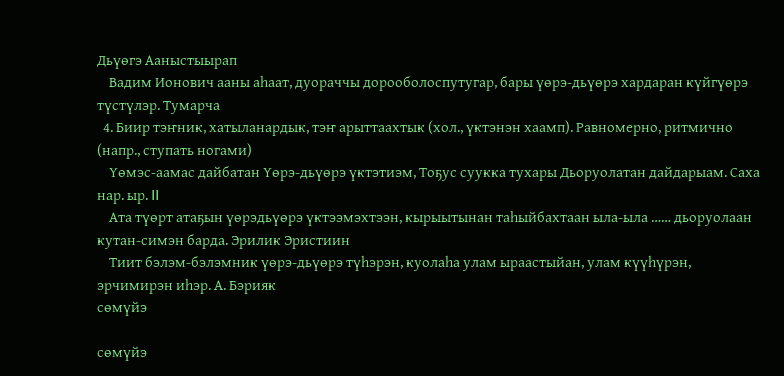Дьүөгэ Ааныстыырап
    Вадим Ионович ааны аһаат, дуораччы дорооболоспутугар, бары үөрэ-дьүөрэ хардаран күйгүөрэ түстүлэр. Тумарча
  4. Биир тэҥник, хатыланардык, тэҥ арыттаахтык (хол., үктэнэн хаамп). Равномерно, ритмично (напр., ступать ногами)
    Үөмэс-аамас дайбатан Үөрэ-дьүөрэ үктэтиэм, Тоҕус суукка тухары Дьоруолатан дайдарыам. Саха нар. ыр. II
    Ата түөрт атаҕын үөрэдьүөрэ үктээмэхтээн, кырыытынан таһыйбахтаан ыла-ыла …… дьоруолаан кутан-симэн барда. Эрилик Эристиин
    Тиит бэлэм-бэлэмник үөрэ-дьүөрэ түһэрэн, куолаһа улам ыраастыйан, улам күүһүрэн, эрчимирэн иһэр. А. Бэрияк
сөмүйэ

сөмүйэ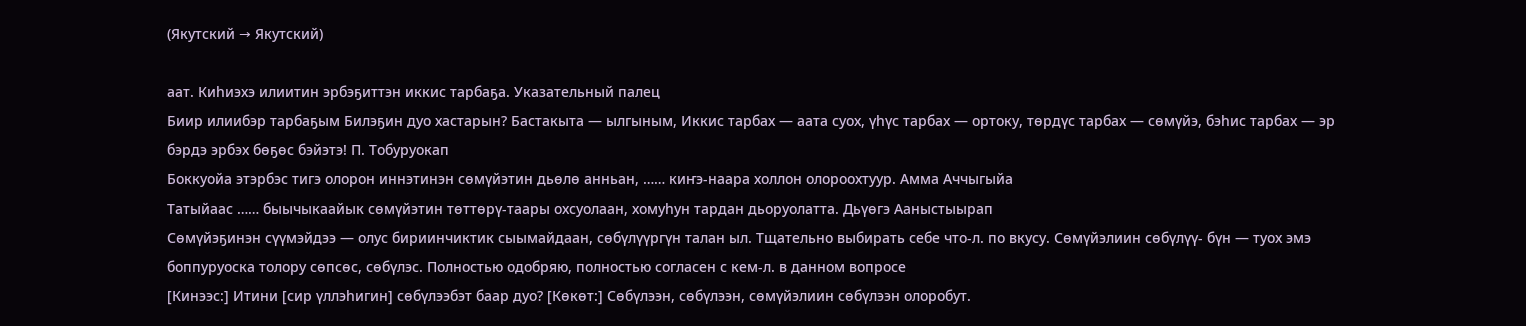(Якутский → Якутский)

аат. Киһиэхэ илиитин эрбэҕиттэн иккис тарбаҕа. Указательный палец
Биир илиибэр тарбаҕым Билэҕин дуо хастарын? Бастакыта — ылгыным, Иккис тарбах — аата суох, үһүс тарбах — ортоку, төрдүс тарбах — сөмүйэ, бэһис тарбах — эр бэрдэ эрбэх бөҕөс бэйэтэ! П. Тобуруокап
Боккуойа этэрбэс тигэ олорон иннэтинэн сөмүйэтин дьөлө анньан, …… киҥэ-наара холлон олороохтуур. Амма Аччыгыйа
Татыйаас …… быычыкаайык сөмүйэтин төттөрү-таары охсуолаан, хомуһун тардан дьоруолатта. Дьүөгэ Ааныстыырап
Сөмүйэҕинэн сүүмэйдээ — олус бириинчиктик сыымайдаан, сөбүлүүргүн талан ыл. Тщательно выбирать себе что-л. по вкусу. Сөмүйэлиин сөбүлүү- бүн — туох эмэ боппуруоска толору сөпсөс, сөбүлэс. Полностью одобряю, полностью согласен с кем-л. в данном вопросе
[Кинээс:] Итини [сир үллэһигин] сөбүлээбэт баар дуо? [Көкөт:] Сөбүлээн, сөбүлээн, сөмүйэлиин сөбүлээн олоробут.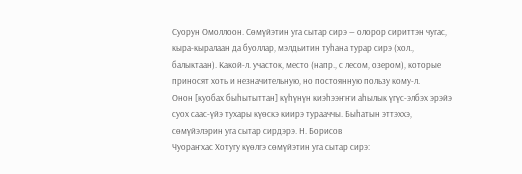Суорун Омоллоон. Сөмүйэтин уга сытар сирэ — олорор сириттэн чугас, кыра-кыралаан да буоллар, мэлдьитин туһана турар сирэ (хол., балыктаан). Какой-л. участок, место (напр., с лесом, озером), которые приносят хоть и незначительную, но постоянную пользу кому-л.
Онон [куобах быһытыттан] күһүнүн киэһээҥҥи аһылык үгүс-элбэх эрэйэ суох саас-үйэ тухары күөскэ киирэ турааччы. Быһатын эттэххэ, сөмүйэлэрин уга сытар сирдэрэ. Н. Борисов
Чуораҥхас Хотугу күөлгэ сөмүйэтин уга сытар сирэ: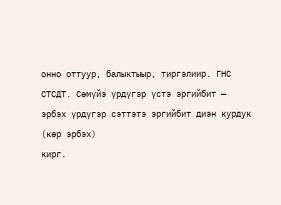онно оттуур, балыктыыр, тиргэлиир. ГНС СТСДТ. Сөмүйэ үрдүгэр үстэ эргийбит — эрбэх үрдүгэр сэттэтэ эргийбит диэн курдук (көр эрбэх)
кирг.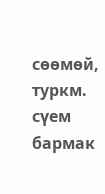сөөмөй, туркм. сүем бармак